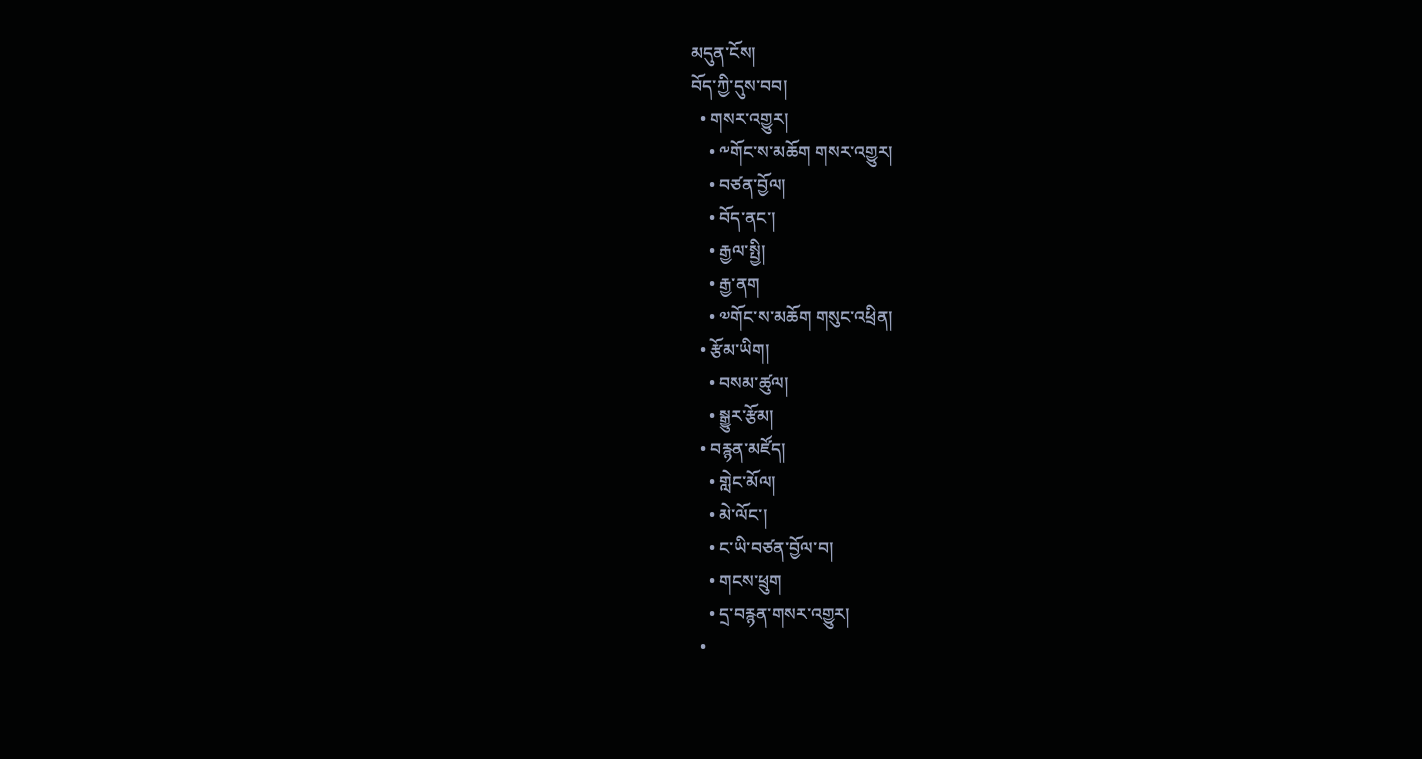མདུན་ངོས།
བོད་ཀྱི་དུས་བབ།
  • གསར་འགྱུར།
    • ༸གོང་ས་མཆོག གསར་འགྱུར།
    • བཙན་བྱོལ།
    • བོད་ནང་།
    • རྒྱལ་སྤྱི།
    • རྒྱ་ནག
    • ༧གོང་ས་མཆོག གསུང་འཕྲིན།
  • རྩོམ་ཡིག།
    • བསམ་ཚུལ།
    • སྒྱུར་རྩོམ།
  • བརྙན་མཛོད།
    • གླེང་མོལ།
    • མེ་ལོང་།
    • ང་ཡི་བཙན་བྱོལ་བ།
    • གངས་ཕྲུག
    • དྲ་བརྙན་གསར་འགྱུར།
  •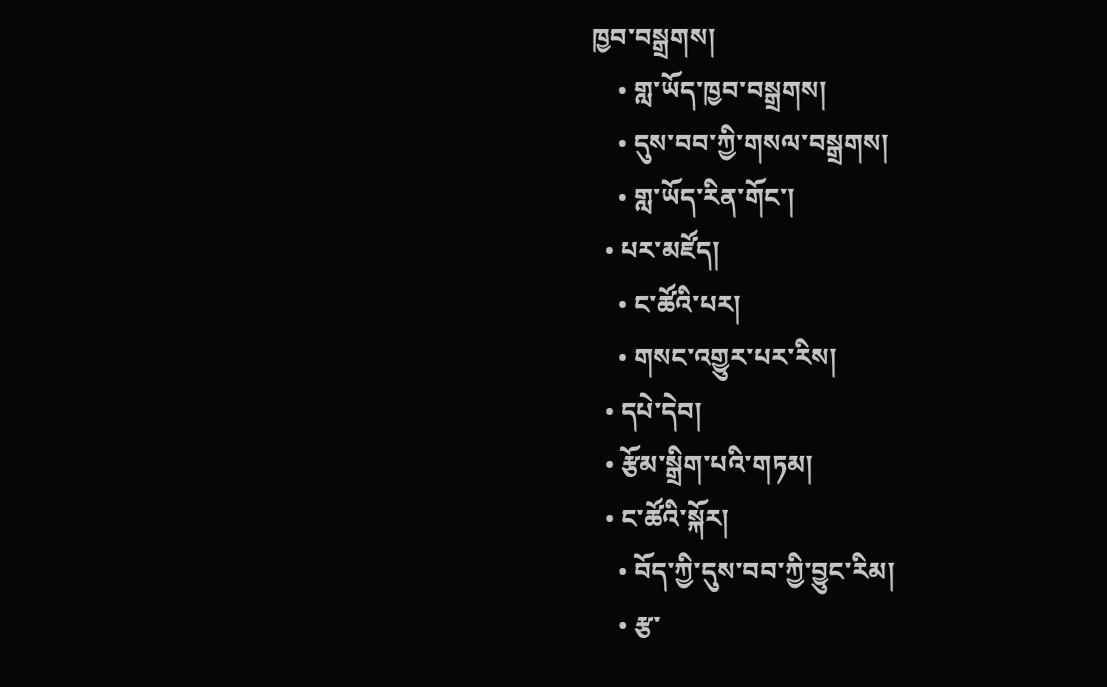ཁྱབ་བསྒྲགས།
    • གླ་ཡོད་ཁྱབ་བསྒྲགས།
    • དུས་བབ་ཀྱི་གསལ་བསྒྲགས།
    • གླ་ཡོད་རིན་གོང་།
  • པར་མཛོད།
    • ང་ཚོའི་པར།
    • གསང་འགྱུར་པར་རིས།
  • དཔེ་དེབ།
  • རྩོམ་སྒྲིག་པའི་གཏམ།
  • ང་ཚོའི་སྐོར།
    • བོད་ཀྱི་དུས་བབ་ཀྱི་བྱུང་རིམ།
    • རྩ་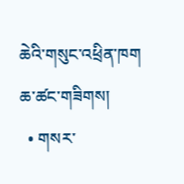ཆེའི་གསུང་འཕྲིན་ཁག
ཆ་ཚང་གཟིགས།
  • གསར་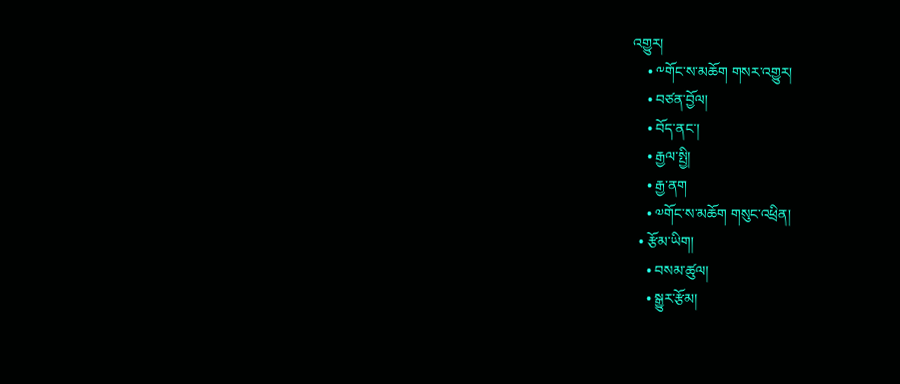འགྱུར།
    • ༸གོང་ས་མཆོག གསར་འགྱུར།
    • བཙན་བྱོལ།
    • བོད་ནང་།
    • རྒྱལ་སྤྱི།
    • རྒྱ་ནག
    • ༧གོང་ས་མཆོག གསུང་འཕྲིན།
  • རྩོམ་ཡིག།
    • བསམ་ཚུལ།
    • སྒྱུར་རྩོམ།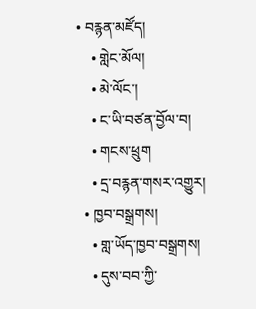• བརྙན་མཛོད།
    • གླེང་མོལ།
    • མེ་ལོང་།
    • ང་ཡི་བཙན་བྱོལ་བ།
    • གངས་ཕྲུག
    • དྲ་བརྙན་གསར་འགྱུར།
  • ཁྱབ་བསྒྲགས།
    • གླ་ཡོད་ཁྱབ་བསྒྲགས།
    • དུས་བབ་ཀྱི་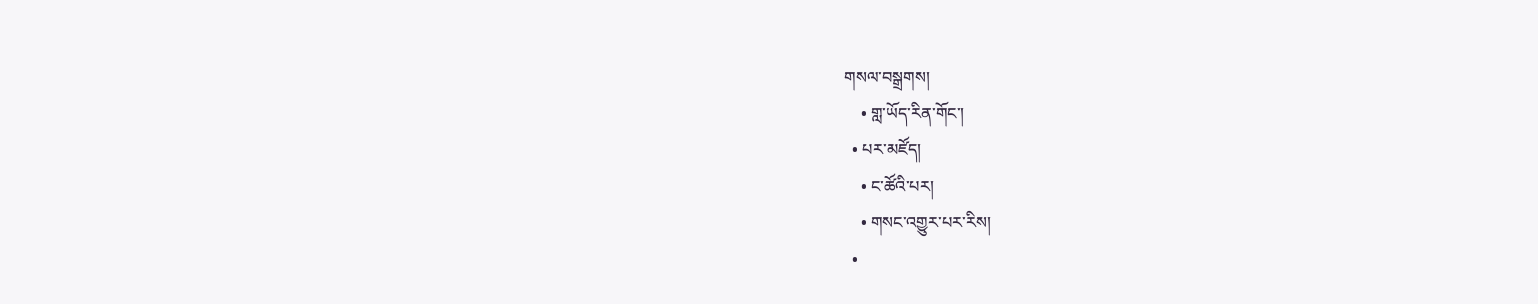གསལ་བསྒྲགས།
    • གླ་ཡོད་རིན་གོང་།
  • པར་མཛོད།
    • ང་ཚོའི་པར།
    • གསང་འགྱུར་པར་རིས།
  •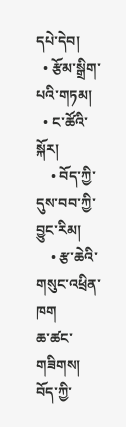དཔེ་དེབ།
  • རྩོམ་སྒྲིག་པའི་གཏམ།
  • ང་ཚོའི་སྐོར།
    • བོད་ཀྱི་དུས་བབ་ཀྱི་བྱུང་རིམ།
    • རྩ་ཆེའི་གསུང་འཕྲིན་ཁག
ཆ་ཚང་གཟིགས།
བོད་ཀྱི་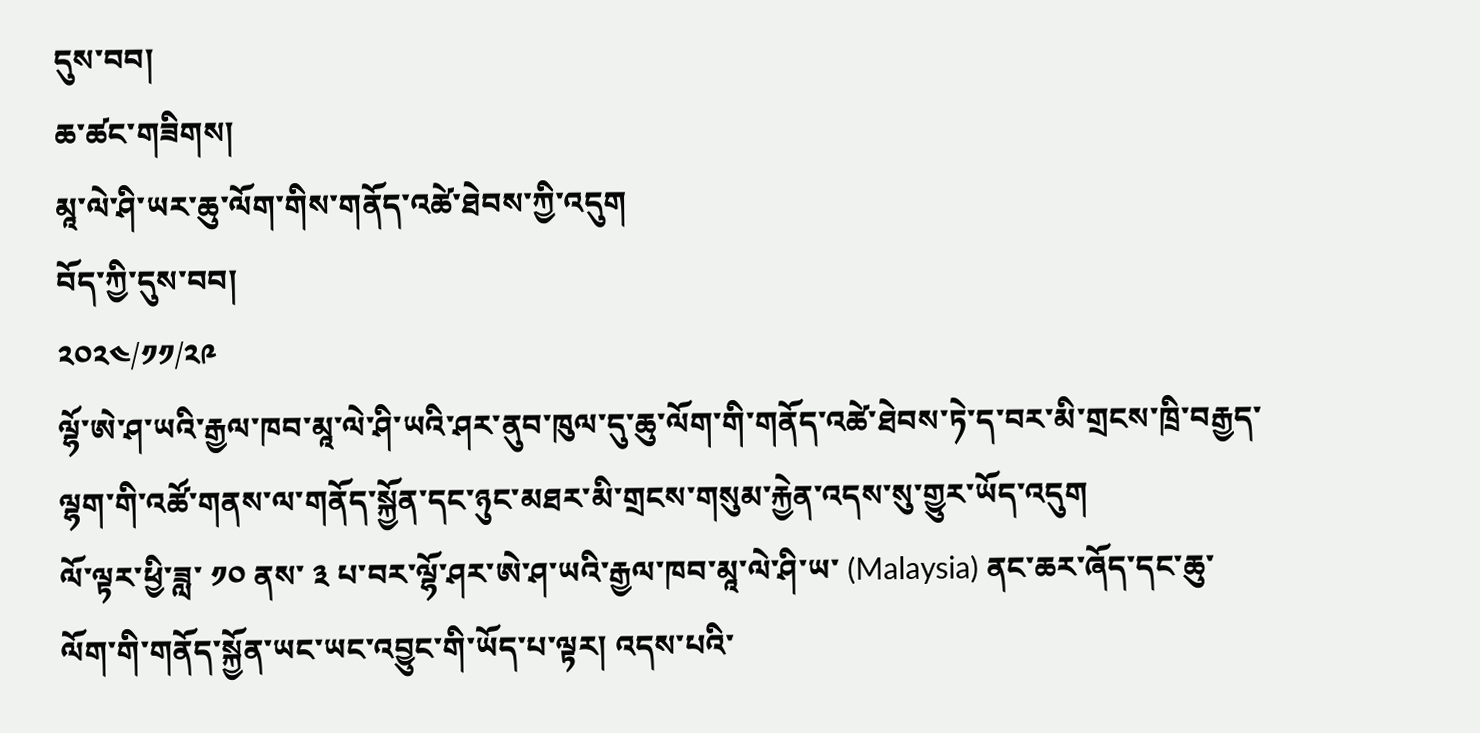དུས་བབ།
ཆ་ཚང་གཟིགས།
མཱ་ལེ་ཤི་ཡར་ཆུ་ལོག་གིས་གནོད་འཚེ་ཐེབས་ཀྱི་འདུག
བོད་ཀྱི་དུས་བབ།
༢༠༢༤/༡༡/༢༩
ལྷོ་ཨེ་ཤ་ཡའི་རྒྱལ་ཁབ་མཱ་ལེ་ཤི་ཡའི་ཤར་ནུབ་ཁུལ་དུ་ཆུ་ལོག་གི་གནོད་འཚེ་ཐེབས་ཏེ་ད་བར་མི་གྲངས་ཁྲི་བརྒྱད་ལྷག་གི་འཚོ་གནས་ལ་གནོད་སྐྱོན་དང་ཉུང་མཐར་མི་གྲངས་གསུམ་རྐྱེན་འདས་སུ་གྱུར་ཡོད་འདུག
ལོ་ལྟར་ཕྱི་ཟླ་ ༡༠ ནས་ ༣ པ་བར་ལྷོ་ཤར་ཨེ་ཤ་ཡའི་རྒྱལ་ཁབ་མཱ་ལེ་ཤི་ཡ་ (Malaysia) ནང་ཆར་ཞོད་དང་ཆུ་ལོག་གི་གནོད་སྐྱོན་ཡང་ཡང་འབྱུང་གི་ཡོད་པ་ལྟར། འདས་པའི་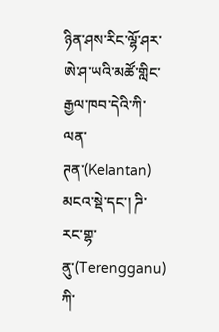ཉིན་ཤས་རིང་ལྷོ་ཤར་ཨེ་ཤ་ཡའི་མཚོ་གླིང་རྒྱལ་ཁབ་དེའི་ཀི་ལན་ཊན་(Kelantan) མངའ་སྡེ་དང་། ཌི་རང་གྷ་ནུ་(Terengganu) ཀི་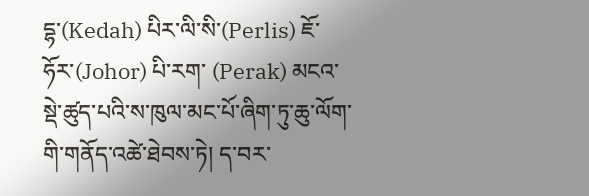དྷ་(Kedah) པིར་ལི་སི་(Perlis) ཇོ་ཧོར་(Johor) པི་རག་ (Perak) མངའ་སྡེ་ཚུད་པའི་ས་ཁུལ་མང་པོ་ཞིག་ཏུ་ཆུ་ལོག་གི་གནོད་འཚེ་ཐེབས་ཏེ། ད་བར་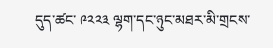དུད་ཚང་ ༩༢༢༣ ལྷག་དང་ཉུང་མཐར་མི་གྲངས་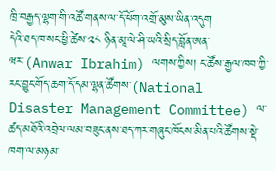ཁྲི་བརྒྱད་ལྷག་གི་འཚོ་གནས་ལ་དོ་ཕོག་འགྲོ་མུས་ཡིན་འདུག
དེའི་ཐད་ཁ་སང་ཕྱི་ཚེས་༢༨ ཉིན་མཱ་ལེ་ཤི་ཡའི་སྲིད་བློན་ཨན་ཝར་(Anwar Ibrahim) ལགས་ཀྱིས། ང་ཚོས་རྒྱལ་ཁབ་ཀྱི་རང་བྱུང་གོད་ཆག་དོ་དམ་ལྷན་ཚོགས་(National Disaster Management Committee) ལ་ཚད་མཐོའི་འབྲེལ་ལམ་བཟུང་ནས་ཐད་ཀར་གཞུང་ཁོངས་མིན་པའི་ཚོགས་སྡེ་ཁག་ལ་མཉམ་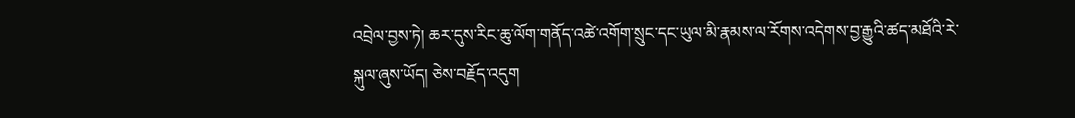འབྲེལ་བྱས་ཏེ། ཆར་དུས་རིང་ཆུ་ལོག་གནོད་འཚེ་འགོག་སྲུང་དང་ཡུལ་མི་རྣམས་ལ་རོགས་འདེགས་བྱ་རྒྱུའི་ཚད་མཐོའི་རེ་སྐུལ་ཞུས་ཡོད། ཅེས་བརྗོད་འདུག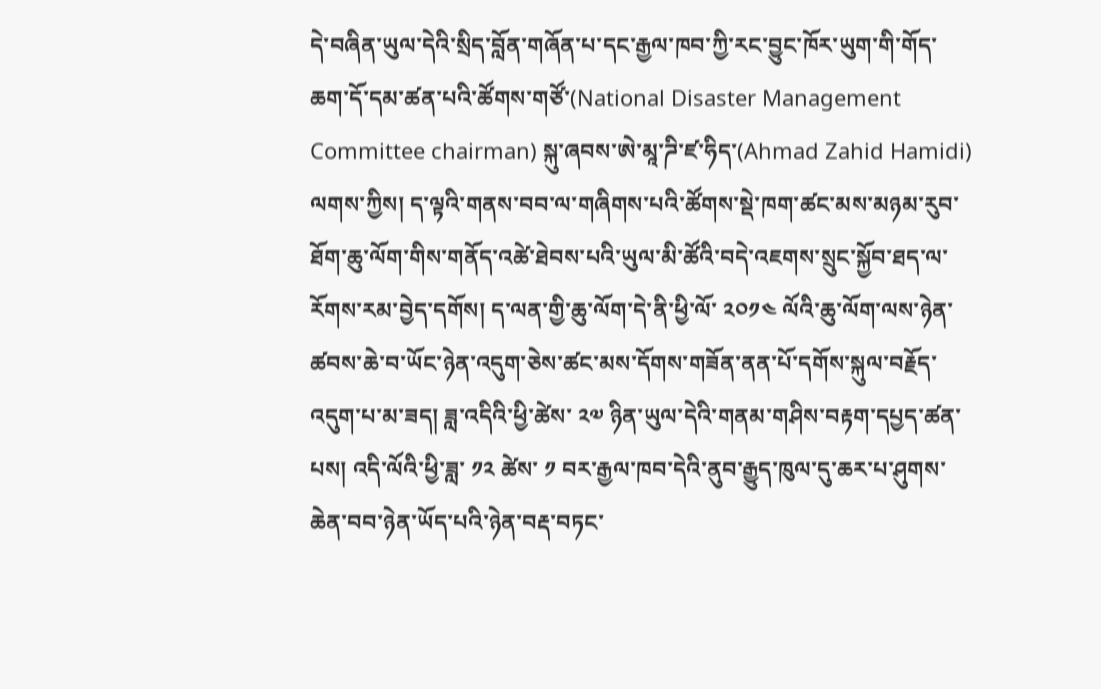དེ་བཞིན་ཡུལ་དེའི་སྲིད་བློན་གཞོན་པ་དང་རྒྱལ་ཁབ་ཀྱི་རང་བྱུང་ཁོར་ཡུག་གི་གོད་ཆག་དོ་དམ་ཚན་པའི་ཚོགས་གཙོ་(National Disaster Management Committee chairman) སྐུ་ཞབས་ཨེ་མཱ་ཌི་ཛ་ཧིད་(Ahmad Zahid Hamidi) ལགས་ཀྱིས། ད་ལྟའི་གནས་བབ་ལ་གཞིགས་པའི་ཚོགས་སྡེ་ཁག་ཚང་མས་མཉམ་རུབ་ཐོག་ཆུ་ལོག་གིས་གནོད་འཚེ་ཐེབས་པའི་ཡུལ་མི་ཚོའི་བདེ་འཇགས་སྲུང་སྐྱོབ་ཐད་ལ་རོགས་རམ་བྱེད་དགོས། ད་ལན་གྱི་ཆུ་ལོག་དེ་ནི་ཕྱི་ལོ་ ༢༠༡༤ ལོའི་ཆུ་ལོག་ལས་ཉེན་ཚབས་ཆེ་བ་ཡོང་ཉེན་འདུག་ཅེས་ཚང་མས་དོགས་གཟོན་ནན་པོ་དགོས་སྐུལ་བརྗོད་འདུག་པ་མ་ཟད། ཟླ་འདིའི་ཕྱི་ཚེས་ ༢༧ ཉིན་ཡུལ་དེའི་གནམ་གཤིས་བརྟག་དཔྱད་ཚན་པས། འདི་ལོའི་ཕྱི་ཟླ་ ༡༢ ཚེས་ ༡ བར་རྒྱལ་ཁབ་དེའི་ནུབ་རྒྱུད་ཁུལ་དུ་ཆར་པ་ཤུགས་ཆེན་བབ་ཉེན་ཡོད་པའི་ཉེན་བརྡ་བཏང་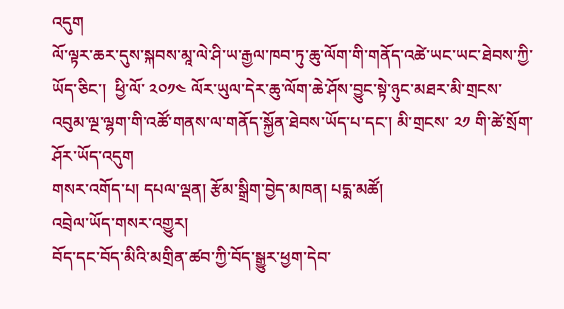འདུག
ལོ་ལྟར་ཆར་དུས་སྐབས་མཱ་ལེ་ཤི་ཡ་རྒྱལ་ཁབ་ཏུ་ཆུ་ལོག་གི་གནོད་འཚེ་ཡང་ཡང་ཐེབས་ཀྱི་ཡོད་ཅིང་།  ཕྱི་ལོ་ ༢༠༡༤ ལོར་ཡུལ་དེར་ཆུ་ལོག་ཆེ་ཤོས་བྱུང་སྟེ་ཉུང་མཐར་མི་གྲངས་འབུམ་ལྔ་ལྷག་གི་འཚོ་གནས་ལ་གནོད་སྐྱོན་ཐེབས་ཡོད་པ་དང་། མི་གྲངས་ ༢༡ གི་ཚེ་སྲོག་ཤོར་ཡོད་འདུག
གསར་འགོད་པ། དཔལ་ལྡན། རྩོམ་སྒྲིག་བྱེད་མཁན། པདྨ་མཚོ།
འབྲེལ་ཡོད་གསར་འགྱུར།
བོད་དང་བོད་མིའི་མགྲིན་ཚབ་ཀྱི་བོད་སྒྱུར་ཕྱག་དེབ་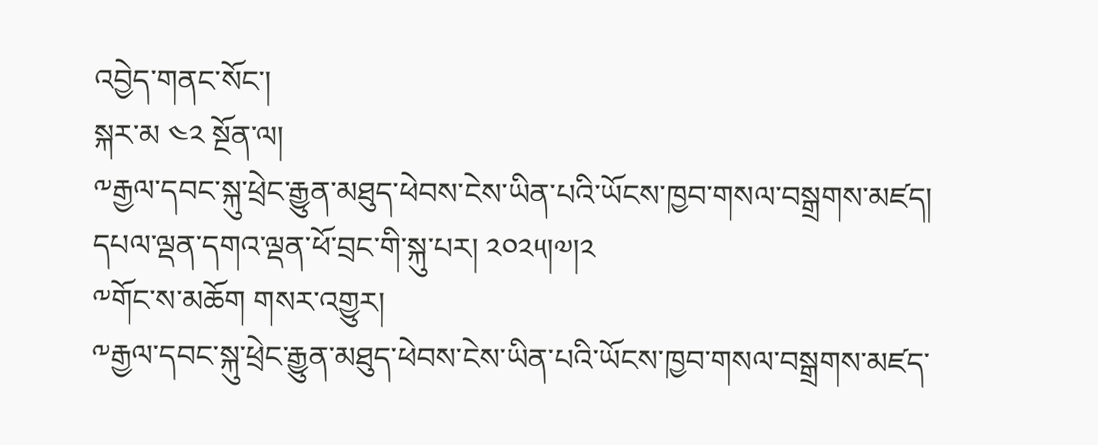འབྱེད་གནང་སོང་།
སྐར་མ ༤༢ སྔོན་ལ།
༸རྒྱལ་དབང་སྐུ་ཕྲེང་རྒྱུན་མཐུད་ཕེབས་ངེས་ཡིན་པའི་ཡོངས་ཁྱབ་གསལ་བསྒྲགས་མཛད། དཔལ་ལྡན་དགའ་ལྡན་ཕོ་བྲང་གི་སྐུ་པར། ༢༠༢༥།༧།༢
༸གོང་ས་མཆོག གསར་འགྱུར།
༸རྒྱལ་དབང་སྐུ་ཕྲེང་རྒྱུན་མཐུད་ཕེབས་ངེས་ཡིན་པའི་ཡོངས་ཁྱབ་གསལ་བསྒྲགས་མཛད་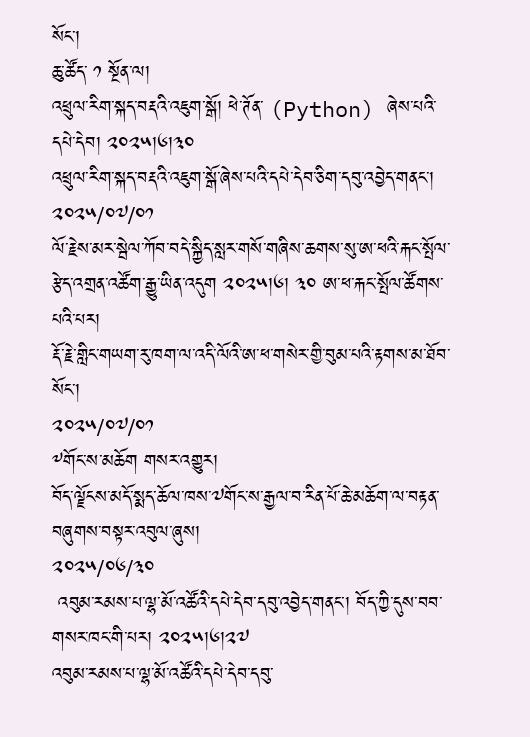སོང་།
ཆུ་ཚོད་ ༡ སྔོན་ལ།
འཕྲུལ་རིག་སྐད་བརྡའི་འཇུག་སྒོ། ཕེ་ཊོན་ (Python) ཞེས་པའི་དཔེ་དེབ། ༢༠༢༥།༦།༣༠
འཕྲུལ་རིག་སྐད་བརྡའི་འཇུག་སྒོ་ཞེས་པའི་དཔེ་དེབ་ཅིག་དབུ་འབྱེད་གནང་།
༢༠༢༥/༠༧/༠༡
ལོ་རྗེས་མར་སྦེལ་ཀོབ་བདེ་སྐྱིད་སླར་གསོ་གཞིས་ཆགས་སུ་ཨ་ཕའི་རྐང་སྤོལ་རྩེད་འགྲན་འཚོག་རྒྱུ་ཡིན་འདུག ༢༠༢༥།༦། ༣༠ ཨ་ཕ་རྐང་སྤོལ་ཚོགས་པའི་པར།
རྡོ་རྗེ་གླིང་གཡག་རུ་ཁག་ལ་འདི་ལོའི་ཨ་ཕ་གསེར་གྱི་བུམ་པའི་རྟགས་མ་ཐོབ་སོང་།
༢༠༢༥/༠༧/༠༡
༸གོང་ས་མཆོག གསར་འགྱུར།
བོད་ལྗོངས་མདོ་སྨད་ཆོལ་ཁས་༧གོང་ས་རྒྱལ་བ་རིན་པོ་ཆེ་མཆོག་ལ་བརྟན་བཞུགས་བསྟར་འབུལ་ཞུས།
༢༠༢༥/༠༦/༣༠
 འབུམ་རམས་པ་ལྷ་མོ་འཚོའི་དཔེ་དེབ་དབུ་འབྱེད་གནང་། བོད་ཀྱི་དུས་བབ་གསར་ཁང་གི་པར། ༢༠༢༥།༦།༢༧
འབུམ་རམས་པ་ལྷ་མོ་འཚོའི་དཔེ་དེབ་དབུ་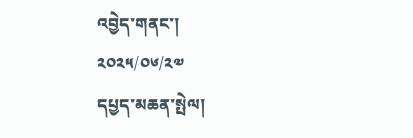འབྱེད་གནང་།
༢༠༢༥/༠༦/༢༧
དཔྱད་མཆན་སྤེལ།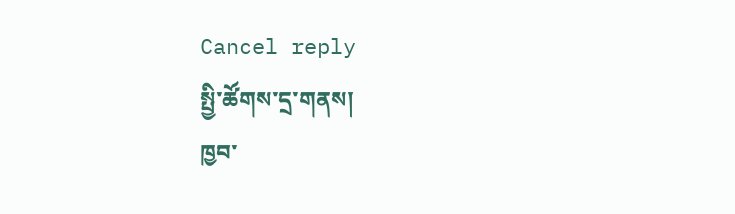Cancel reply
སྤྱི་ཚོགས་དྲ་གནས།
ཁྱབ་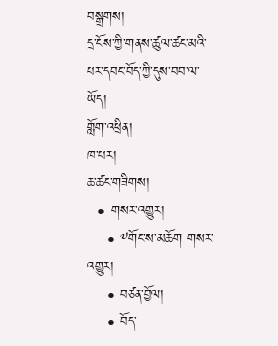བསྒྲགས།
དྲ་ངོས་ཀྱི་གནས་ཚུལ་ཚང་མའི་པར་དབང་བོད་ཀྱི་དུས་བབ་ལ་ཡོད།
གློག་འཕྲིན།
ཁ་པར།
ཆ་ཚང་གཟིགས།
  • གསར་འགྱུར།
    • ༸གོང་ས་མཆོག གསར་འགྱུར།
    • བཙན་བྱོལ།
    • བོད་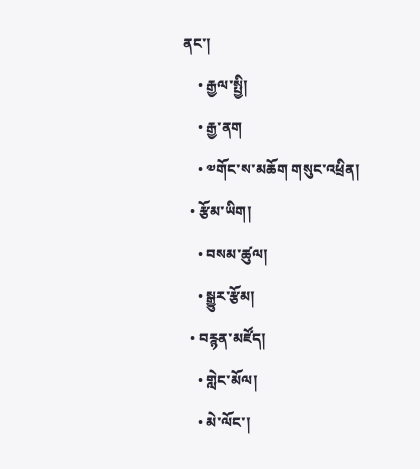ནང་།
    • རྒྱལ་སྤྱི།
    • རྒྱ་ནག
    • ༧གོང་ས་མཆོག གསུང་འཕྲིན།
  • རྩོམ་ཡིག།
    • བསམ་ཚུལ།
    • སྒྱུར་རྩོམ།
  • བརྙན་མཛོད།
    • གླེང་མོལ།
    • མེ་ལོང་།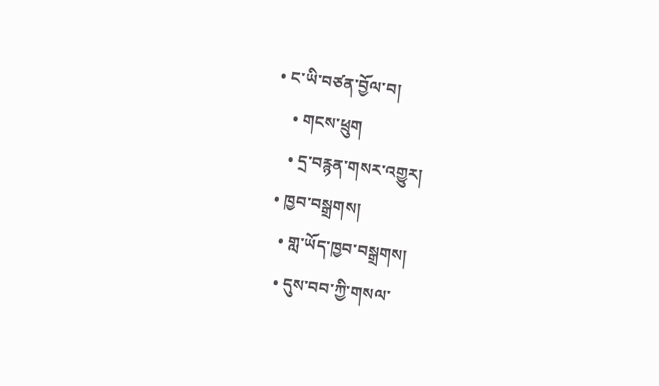• ང་ཡི་བཙན་བྱོལ་བ།
    • གངས་ཕྲུག
    • དྲ་བརྙན་གསར་འགྱུར།
  • ཁྱབ་བསྒྲགས།
    • གླ་ཡོད་ཁྱབ་བསྒྲགས།
    • དུས་བབ་ཀྱི་གསལ་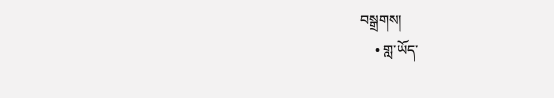བསྒྲགས།
    • གླ་ཡོད་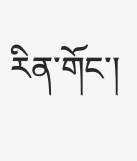རིན་གོང་།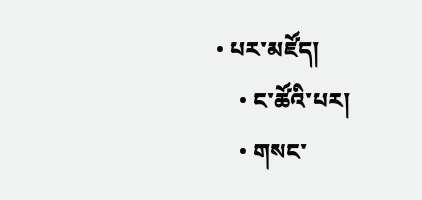• པར་མཛོད།
    • ང་ཚོའི་པར།
    • གསང་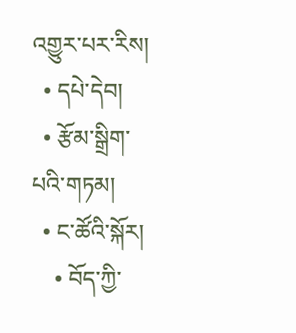འགྱུར་པར་རིས།
  • དཔེ་དེབ།
  • རྩོམ་སྒྲིག་པའི་གཏམ།
  • ང་ཚོའི་སྐོར།
    • བོད་ཀྱི་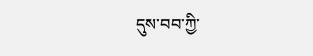དུས་བབ་ཀྱི་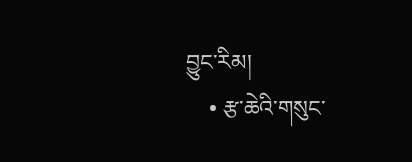བྱུང་རིམ།
    • རྩ་ཆེའི་གསུང་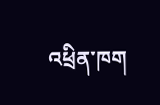འཕྲིན་ཁག